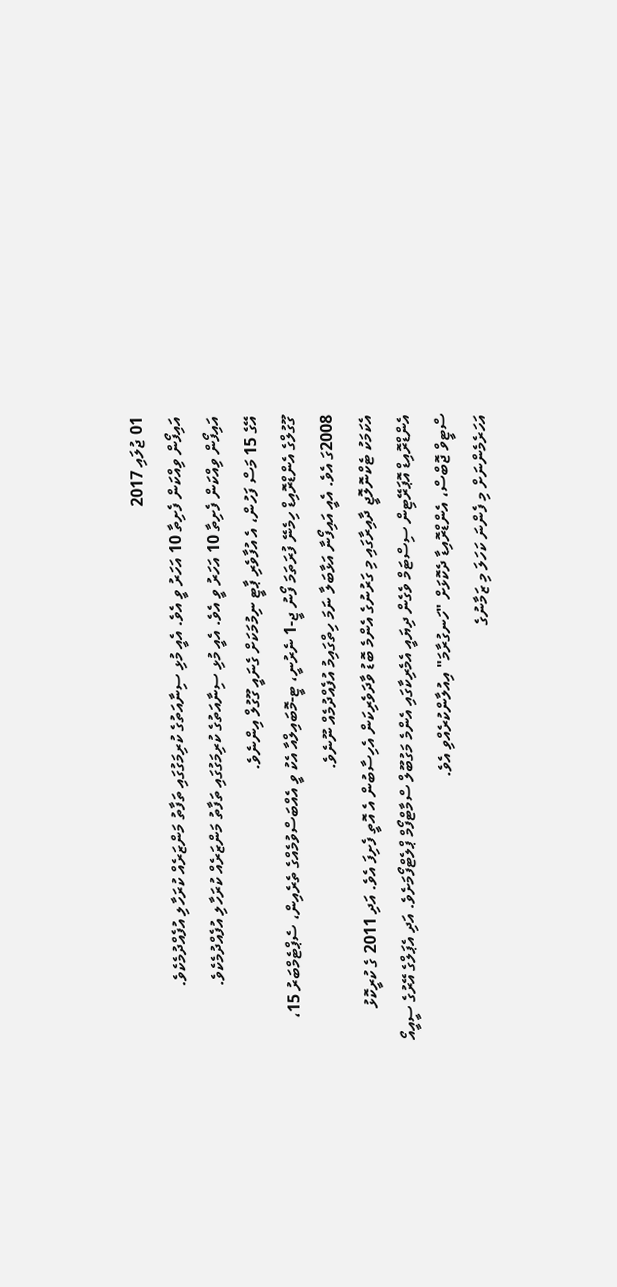01 ޖުލައި 2017
އައިފޯން ވިއްކަން ފެށިތާ 10 އަހަރު ވީ އެވެ. އެއީ މުޅި ސިނާއަތުގެ ކުރިމަގުގައި ތަފާތު މަންޒަރެއް ކުރަހާލި އުފެއްދުމެކެވެ.
އައިފޯން ވިއްކަން ފެށިތާ 10 އަހަރު ވީ އެވެ. އެއީ މުޅި ސިނާއަތުގެ ކުރިމަގުގައި ތަފާތު މަންޒަރެއް ކުރަހާލި އުފެއްދުމެކެވެ.
އޭގެ 15 މަސް ފަހުން، އެ އުފާވެރި ޕާޓީ ނިމުމަކަށް ގެނައީ ގޫގުލް އިންނެވެ.
ގޫގުލްގެ އެންޑްރޮއިޑް ހިމެނޭ ފުރަތަމަ ފޯނު ޖީ-1 ނެރުނީ، ޓީ-މޮބައިލްއާ އެކު ވީ އެއްބަސްވުމެއްގެ ތެރެއިން، ސެޕްޓެމްބަރު 15، 2008ގަ އެވެ. އެއީ އައިފޯނާ އަޅާބަލާ ނަމަ ހިތްގައިމު އުފެއްދުމެއް ނޫނެވެ.
އެކަމަކު ޓެކްނޮލޮޖީ ދާއިރާގައި މި ގަރުނުގެ އެންމެ ބޮޑު ވާދަވެރިކަން އެހިސާބުން އެ އޮތީ ފެށިފަ އެވެ. އަދި 2011 ގެ ކުރީކޮޅު އެންޑްރޮއިޑް އޮޕަރޭޓިން ސިސްޓަމް ވެގެން ދިޔައީ އެމެރިކާގައި އެންމެ މަގުބޫލް ސްމާޓްފޯމް ޕްލެޓްފޯމަށެވެ. އަދި އެޕަލްގެ އޭރުގެ ސީއީއޯ ސްޓީވް ޖޮބްސް، އެންޑްރޮއިޑާ ދެކޮޅަށް "ހަނގުރާމަ" އިއުލާންކުރެއްވި އެވެ.
އަހަރެމެންނަށް މި ފެންނަ ކަހަލަ މި ޒަމާނުގެ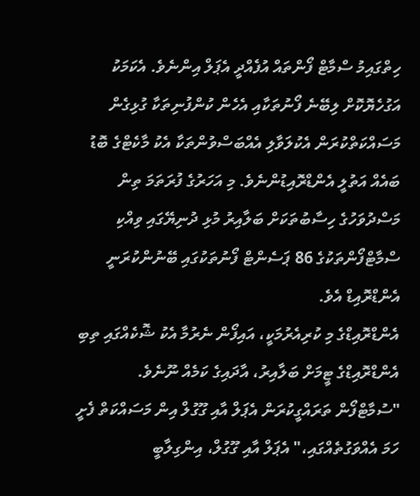ހިތްގައިމު ސްމާޓް ފޯންތައް އުފެއްދީ އެޕަލް އިންނެވެ. އެކަމަކު އަގުހެޔޮކޮށް ލިބޭނެ ފޯނުތަކާއި އެހެން ކުންފުނިތަކާ ގުޅިގެން މަސައްކަތްކުރަން އެކުލަވާލި އެއްބަސްވުންތަކާ އެކު މާކެޓްގެ ބޮޑު ބައެއް އަތުލީ އެންޑްރޮއިޑުންނެވެ. މި އަހަރުގެ ފުރަތަމަ ތިން މަސްދުވަހުގެ ހިސާބުތަކަށް ބަލާއިރު މުޅި ދުނިޔޭގައި ވިއްކި ސްމާޓްފޯންތަކުގެ 86 ޕަސެންޓް ފޯނުތަކުގައި ބޭނުންކުރަނީ އެންޑްރޮއިޑް އެވެ.
އެންޑްރޮއިޑްގެ މި ކުރިއެރުމަކީ، އައިފޯން ނެރުމާ އެކު ޝޮކެއްގައި ތިބި އެންޑްރޮއިޑްގެ ޓީމަށް ބަލާއިރު، އާދައިގެ ކަމެއް ނޫނެވެ.
"ސުމާޓްފޯން ތަރައްގީކުރަން އެޕަލް އާއި ގޫގުލް އިން މަސައްކަތް ފެށީ ހަމަ އެއްވަގުތެއްގައި،" އެޕަލް އާއި ގޫގުލް، އިންގިލާބީ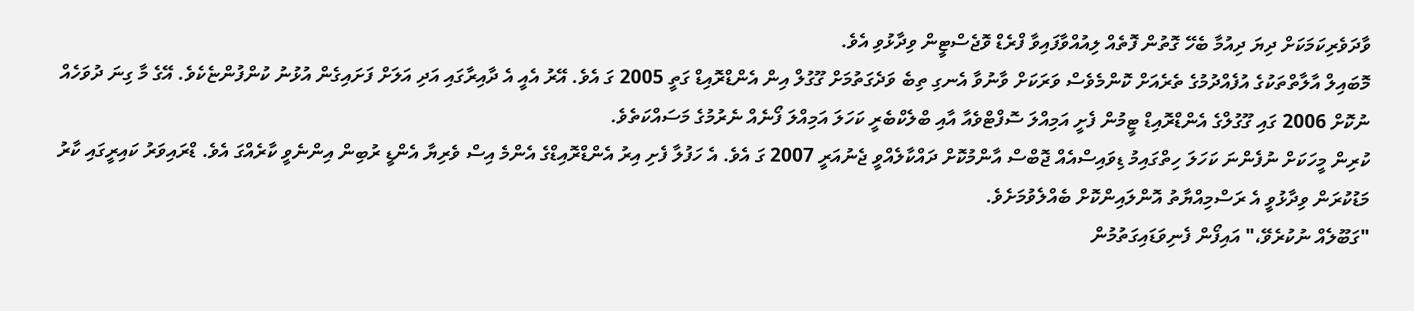ވާދަވެރިކަމަކަށް ދިޔަ ދިއުމާ ބެހޭ ގޮތުން ފޮތެއް ލިއުއްވާފައިވާ ފްރެޑް ވޮޖެސްޓީން ވިދާޅުވި އެވެ.
މޮބައިލް އާލާތްތަކުގެ އުފެއްދުމުގެ ތެރެއަށް ކޮންމެވެސް ވަރަކަށް ވާނުވާ އެނގި ތިބެ ވަދެގަތުމަށް ގޫގުލް އިން އެންޑްރޮއިޑް ގަތީ 2005 ގަ އެވެ. އޭރު އެއީ އެ ދާއިރާގައި އަދި އަލަށް ފަށައިގެން އުޅުނު ކުންފުންޏެކެވެ. އޭގެ މާ ގިނަ ދުވަހެއް ނުކޮށް 2006 ގައި ގޫގުލްގެ އެންޑްރޮއިޑް ޓީމުން ފެށީ އަމިއްލަ ސޮފްޓްވެއާ އާއި ބްލެކްބެރީ ކަހަލަ އަމިއްލަ ފޯނެއް ނެރުމުގެ މަސައްކަތެވެ.
ކުރިން މީހަކަށް ނުފެންނަ ކަހަލަ ހިތްގައިމު ޑިވައިސްއެއް ޖޮބްސް އާންމުކޮށް ދައްކާލެއްވީ ޖެނުއަރީ 2007 ގަ އެވެ. އެ ހަފުލާ ފެށި އިރު އެންޑްރޮއިޑްގެ އެންމެ އިސް ވެރިޔާ އެންޑީ ރުބިން އިންނެވީ ކާރެއްގަ އެވެ. ޑްރައިވަރު ކައިރީގައި ކާރު މަޑުކުރަން ވިދާޅުވީ އެ ރަސްމިއްޔާތު އޮންލައިންކޮށް ބެއްލެވުމަށެވެ.
"ގަބޫލެއް ނުކުރެވޭ،" އައިފޯން ފެނިވަޑައިގަތުމުން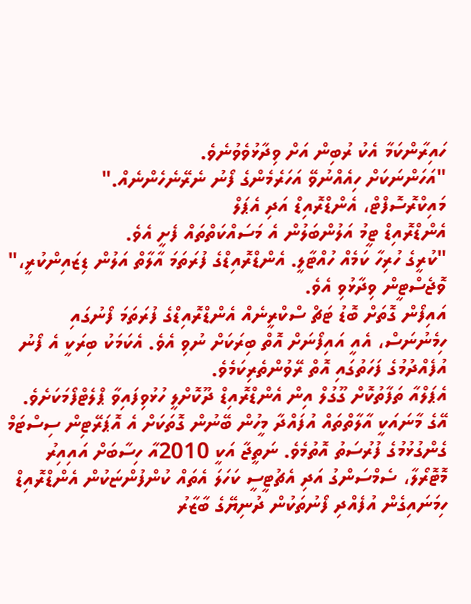ހައިރާންކަމާ އެކު ރުބިން އަށް ވިދާޅުވެވުނެވެ.
"އަހަންނަކަށް ހިއެއްނުވޭ އަހަރެމެންގެ ފޯނު ނެރޭނެހެންނެއް."
މައިކްރޮސޮފްޓް، އެންޑްރޮއިޑް އަދި އެޕަލް
އެންޑްރޮއިޑް ޓީމު އަލުންބަލުން އެ މަސައްކަތްތައް ފެށީ އެވެ.
"ކުރީގެ ހުރިހާ ކަމެއް ހުއްޓާލީ. އެންޑްރޮއިޑްގެ ފުރަތަމަ އާލާތް އަލުން ޑިޒައިންކުރީ،" ވޮޖެސްޓީން ވިދާޅުވި އެވެ.
އައިފޯން ގޮތަށް ބޮޑު ޓަޗް ސްކްރީނެއް އެންޑްރޮއިޑްގެ ފުރަތަމަ ފޯނުގައި ހިމެނުނަސް، އެއީ އައިފޯނަށް އޮތް ބިރަކަށް ނުވި އެވެ. އެކަމަކު ބިރަކީ އެ ފޯނު އުފެއްދުމުގެ ފަހަތުގައި އޮތް ރޭވުންތެރިކަމެވެ.
އެޕަލްއާ ތަފާތުކޮށް ގޫގުލް އިން އެންޑްރޮއިޑް ދޫކޮށްލީ ހުޅުވިފައިވާ ޕްލެޓްފޯމަކަށެވެ. އޭގެ މާނައަކީ އާލާތްތައް އުފައްދާ މީހުން ބޭނުން ގޮތަކަށް އެ އޮޕަރޭޓިން ސިސްޓަމް ގެންގުޅުމުގެ ފުރުސަތު އޮތުމެވެ. ނަތީޖާ އަކީ 2010އާ ހިސާބަށް އައިއިރު މޮޓޮރޯލާ، ސެމްސަންގު އަދި އެޗުޓީސީ ކަހަލަ އެތައް ކުންފުންޏަކުން އެންޑްރޮއިޑް ހިމަނައިގެން އުފެއްދި ފޯނުތަކުން ދުނިޔޭގެ ބާޒާރު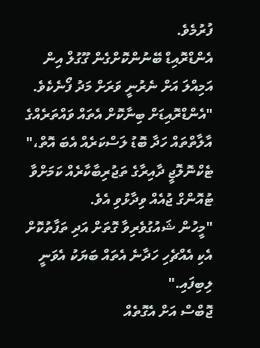ފުރުމެވެ.
އެންޑްރޮއިޑް ބޭނުންކޮށްގެން ގޫގުލް އިން އަމިއްލަ އަށް ނެރުނީ ވަރަށް މަދު ފޯނެކެވެ.
"އެންޑްރޮއިޑަށް ބިނާކޮށް އެތައް ވައްތަރެއްގެ އާލާތްތައް ހަދާ ބޮޑު ލަސްކަރެއް އެބަ އޮތް،" ޓެކްނޮލޮޖީ ދާއިރާގެ ތަޖުރިބާކާރެއް ކަމަށްވާ ޓުއޮންގް ޖުއެއް ވިދާޅުވި އެވެ.
"މީހުން ޝައުގުވެރިވާ ގޮތަށް އަދި ތަފާތުކޮށް އެކި އެއްޗެހި ހަދާނެ އެތައް ބަޔަކު އެވަނީ ލިބިފައި."
ޖޮބްސް އަށް އެގޮތެއް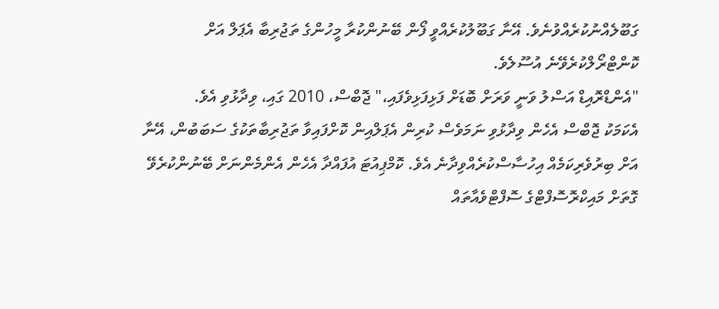ގަބޫލެއްނުކުރެއްވުނެވެ. އޭނާ ގަބޫލުކުރެއްވީ ފޯން ބޭނުންކުރާ މީހުންގެ ތަޖުރިބާ އެޕަލް އަށް ކޮންޓްރޯލްކުރެވޭނެ އުސޫލެވެ.
"އެންޑްރޮއިޑް އަސްލު ވަނީ ވަރަށް ބޮޑަށް ފަޅިފަޅިވެފައި،" ޖޮބްސް، 2010 ގައި، ވިދާޅުވި އެވެ.
އެކަމަކު ޖޮބްސް އެހެން ވިދާޅުވި ނަމަވެސް ކުރިން އެޕަލްއިން ކޮށްފައިވާ ތަޖުރިބާތަކުގެ ސަބަބުން، އޭނާ އަށް ބިރުވެރިކަމެއް އިހުސާސްކުރެއްވިދާނެ އެވެ. ކޮމްޕިއުޓަ އުފައްދާ އެހެން އެންމެންނަށް ބޭނުންކުރެވޭ ގޮތަށް މައިކްރޮސޮފްޓްގެ ސޮފްޓްވެއާތައް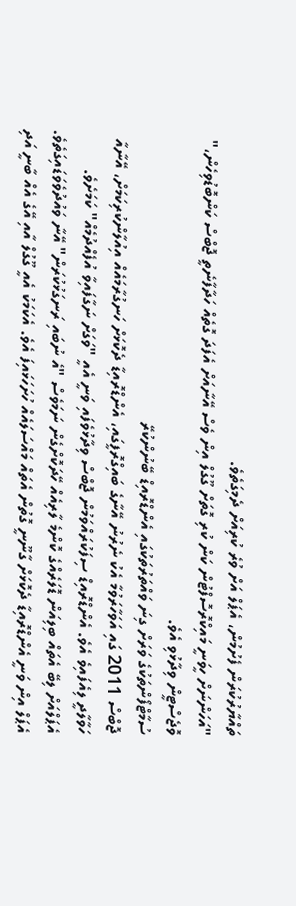ތައްޔާރުކުރަން ފެށުމުން، އެޕަލް އަށް ވުރެ ކުރިއަށް ދެމިގަތެވެ.
"އަހަންނަށް ހީވަނީ މައިކްރޮސޮފްޓުން ކަން ކުރި ގޮތަށް ގޫގުލް އިން ވެސް އޭނާއަށް އެފަދަ ގޮތެއް ހަދާފާނެތީ ޖޮބްސް ކަންބޮޑުވިހެން،" ވޮޖެސްޓީން ވިދާޅުވި އެވެ.
ސުމާޓްފޯންތަކުގެ ވަރަށް ގިނަ ވައްތަރުތަކުގައި އެންޑްރޮއިޑް ބޭނުންކުރޭ
ޖޮބްސް 2011 ގައި އަވަހާރަވުމާ އެކު ނެރުނު އޭނާގެ ބައިގްރޮފީގައި، އެންޑްރޮއިޑާ ދެކޮޅަށް ހަނގުރާމައެއް އިއުލާންކުރިކަމަށް، އޭނާއާ ހަވާލާދީ ލިއެފައިވެ އެވެ. އެންޑްރޮއިޑް ސިފަކުރައްވަމުން ޖޮބްސް ވިދާޅުވެފައި ވަނީ އެއީ "ވަގަށް ނަގާފައިވާ އުފެއްދުމެއް" ކަމަށެވެ. އެޕަލްއަށް ލިބޭ އެތައް ބިލިއަން ޑޮލަރެއްގެ ކޮންމެ ލާރިއެއް ހޭދަކޮށްގެން ނަމަވެސް "އެ ނުބައި ރަނގަޅުކުރަން" އޭނާ ވައުދުވެވަޑައިގަތެވެ.
އެޕަލް އިން ވަނީ އެންޑްރޮއިޑާ ދެކޮޅަށް ގާނޫނީ ގޮތުން އެތައް މައްސަލައެއް ހުށަހަޅައިފަ އެވެ. އެކަމަކު އެއީ ގޫގުލް އާއި އޭގެ އެއް ބާނީ އަދި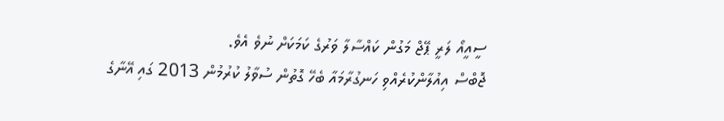ސީއީއޯ ލަރީ ޕޭޖް މަގުން ކައްސާލާ ވަރުގެ ކަމަކަށް ނުވެ އެވެ.
ޖޮބްސް އިއުލާންކުރެއްވި ހަނގުރާމައާ ބެހޭ ގޮތުން ސުވާލު ކުރުމުން 2013 ގައި އޭނާގެ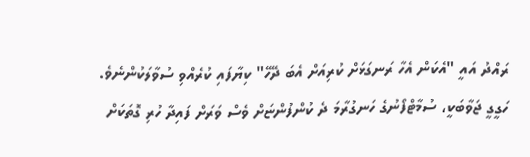ރައްދު އައީ "އެކަން އެހާ ރަނގަޅަށް ކުރިއަށް އެބަ ދޭހޭ" ކިޔާފައި ކުރެއްވި ސުވާލަކުންނެވެ.
ހަގީގީ ޖަވާބަކީ، ސުމާޓްފޯނުގެ ހަނގުރާމަ ދެ ކުންފުންޏަށް ވެސް ވަރަށް ފައިދާ ހުރި ގޮތަކަށް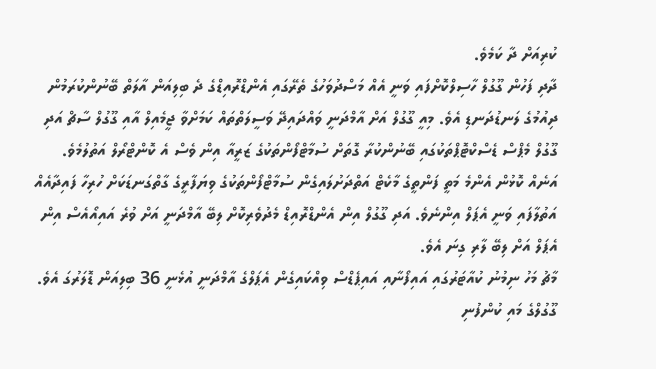ކުރިއަށް ދާ ކަމެވެ.
ދާދި ފަހުން ގޫގުލް ހާސިލްކޮށްފައި ވަނީ އެއް މަސްދުވަހުގެ ތެރޭގައި އެންޑްރޮއިޑްގެ ދެ ބިލިއަން އާލަތް ބޭނުންކުރަމުން ދިއުމުގެ ލަނޑުދަނޑި އެވެ. މިއީ ގޫގުލް އަށް އާމްދަނީ ވައްދައިދޭ ވަސީލަތްތައް ކަމަށްވާ ޖީމެއިލް އާއި ގޫގުލް ސާޗް އަދި ގޫގުލް މެޕްސް ޑެސްކްޓޮޕްތަކުގައި ބޭނުންކުރާ ގޮތަށް ސުމާޓްފޯންތަކުގެ ޒަރީއާ އިން ވެސް އެ ކޮންޓްރޯލް އަތުލުމެވެ.
އަނެއް ކޮޅުން އެންމެ މަތީ ފަންތީގެ މާކެޓް އަތްދަށުލައިގެން ސުމާޓްފޯންތަކުގެ ވިޔަފާރީގެ ގާތްގަނޑަކަށް ހުރިހާ ފައިދާއެއް އަތުލާފައި ވަނީ އެޕަލް އިންނެވެ. އަދި ގޫގުލް އިން އެންޑްރޮއިޑް މެދުވެރިކޮށް ލިބޭ އާމްދަނީ އަށް ވުރެ އައިއޯއެސް އިން އެޕަލް އަށް ލިބޭ ލާރި ގިނަ އެވެ.
މާޗު މަހު ނިމުނު ކުއާޓަރުގައި އައިފޯނާއި އައިޕެޑްސް ވިއްކައިގެން އެޕަލްގެ އާމްދަނީ އުޅެނީ 36 ބިލިއަން ޑޮލަރުގަ އެވެ. ގޫގުލްގެ މައި ކުންފުނި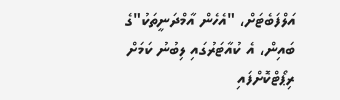އަލްފަބެޓަށް، "އެހެން އާމްދަނީތަކު"ގެ ބައިން، އެ ކުއާޓަރުގައި ލިބުނު ކަމަށް ރިޕޯޓްކޮށްފައި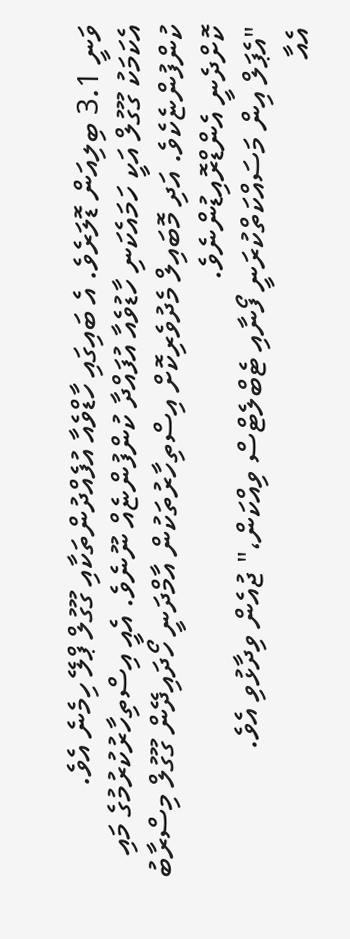ވަނީ 3.1 ބިލިއަން ޑޮލަރެވެ. އެ ބައިގައި ހާޑްވެއާ އުފެއްދުންތަކާއި ގޫގުލް ޕްލޭ ހިމެނެ އެވެ.
އެކަމަކު ގޫގުލް އަކީ ހަމައެކަނި ހާޑުވެއާ އުފައްދާ ކުންފުންޏެއް ނޫނެވެ. އެއީ އިސްތިހާރުކުރުމުގެ މައި ކުންފުންޏެކެވެ. އަދި މޮބައިލް މެދުވެރިކޮށް އިސްތިހާރުތަކުން އާމްދަނީ ހޯދައިދޭން ގޫގުލް މިސްރާބު ކޮށްދެނީ އެންޑްރޮއިޑުންނެވެ.
"އެޕަލް އިން މަސައްކަތްކުރަނީ ފޯނާއި ޓެބްލެޓްސް ވިއްކަން،" ޖުއެން ވިދާޅުވި އެވެ.
އެއާ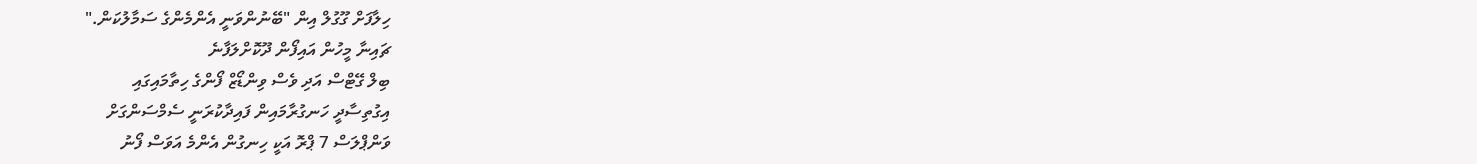ހިލާފަށް ގޫގުލް އިން "ބޭނުންވަނީ އެންމެންގެ ސަމާލުކަން."
ޗައިނާ މީހުން އައިފޯން ދޫކޮށްލަފާނެ
ބިލް ގޭޓްސް އަދި ވެސް ވިންޑޯޒް ފޯންގެ ހިތާމައިގައި
އިގުތިސާދީ ހަނގުރާމައިން ފައިދާކުރަނީ ސެމްސަންގަށް
ވަންޕްލަސް 7 ޕްރޮ އަކީ ހިނގުން އެންމެ އަވަސް ފޯނު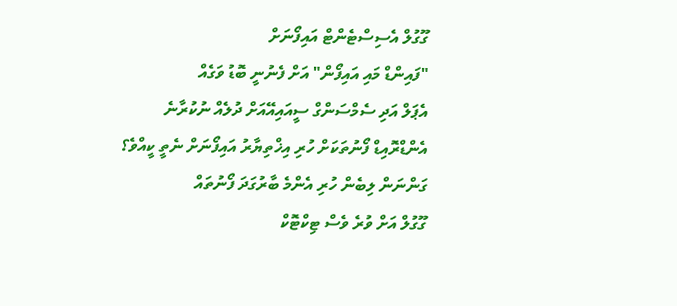ގޫގުލް އެސިސްޓެންޓް އައިފޯނަށް
"ފައިންޑް މައި އައިފޯން" އަށް ފެނުނީ ބޮޑު ވަގެއް
އެޕަލް އަދި ސެމްސަންގް ސީއައިއޭއަށް ދުލެއް ނުކުރާނެ
އެންޑްރޮއިޑް ފޯނުތަކަށް ހުރި އިޚްތިޔާރު އައިފޯނަށް ނެތީ ކީއްވެ؟
ގަންނަން ލިބެން ހުރި އެންމެ ބާރުގަދަ ފޯނުތައް
ގޫގުލް އަށް ވުރެ ވެސް ޓިކްޓޮކް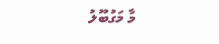މާ މަގުބޫލު